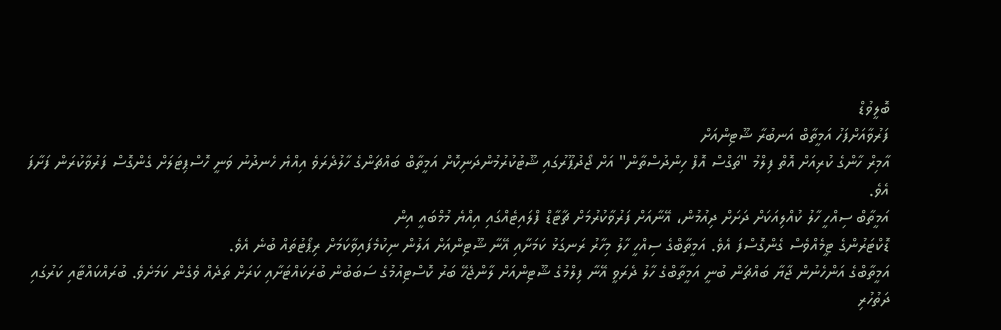ބޮލީވުޑް
ފަރުވާއަށްފަހު އަމީތާބް އަނބުރާ ޝޫޓިންއަށް
އާމިރް ހާންގެ ކުރިއަށް އޮތް ފިލްމު "ތަގްސް އޮފް ހިންދުސްތާން" އަށް ޖޯދުޕޫރުގައި ޝޫޓުކުރުމުންދަނިކޮށް އަމީތާބް ބައްޗަންގެ ހާލުދެރަވެ އިއްޔެ ހެނދުނު ވަނީ ހޮސްޕިޓަލަށް ގެންގޮސް ފަރުވާކުރަން ފަށާފަ އެވެ.
އަމީތާބް ސިއްހީ ހާލު ކުއްލިއަކަށް ދަށަށް ދިއުމުން، އޭނާއަށް ފަރުވާކުރުމަށް ޗާޓާޑް ފްލައިޓެއްގައި އިއްޔެ މުމްބައީ އިން
ޑޮކްޓަރުންގެ ޓީމެއްވެސް ގެންގޮސްފަ އެވެ. އަމީތާބްގެ ސިއްހީ ހާލު މިހާރު ރަނގަޅު ކަމަށާއި އޭނާ ޝޫޓިންއަށް އަލުން ނިކުމެފައިވާކަމަށް ރިޕޯޓުތައް ބުނެ އެވެ.
އަމީތާބްގެ އަންހެނުން ޖާޔާ ބައްޗަން ބުނީ އަމީތާބްގެ ހާލު ދެރަވީ އޭނާ ފިލްމުގެ ޝޫޓިންއަށް ލާންޖެހޭ ބަރު ކޮސްޓިއުމުގެ ސަބަބުން ބުރަކައްޓަށާއި ކަރަށް ތަދެއް ވެގެން ކަމަށެވެ. ބުރައްކައްޓާއި ކަރުގައި ދަތުހުރި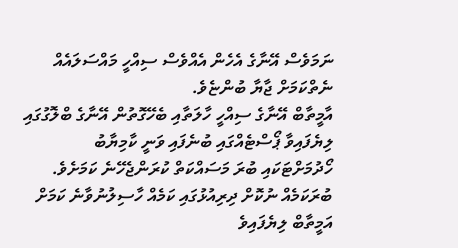ނަމަވެސް އޭނާގެ އެހެން އެއްވެސް ސިއްހީ މައްސަލައެއް ނެތްކަމަށް ޖާޔާ ބުންޏެވެ.
އާމީތާބް އޭނާގެ ސިއްހީ ހާލަތާއި ބެހޭގޮތުން އޭނާގެ ބްލޮގުގައި ލިޔެފައިވާ ޕޯސްޓެއްގައި ބުނެފައި ވަނީ ކާމިޔާބު ހޯދުމަށްޓަކައި ބުރަ މަސައްކަތް ކުރަންޖެހޭނެ ކަމަށެވެ. ބުރަކަމެއް ނުކޮށް ދިރިއުޅުގައި ކަމެއް ހާސިލުނުވާނެ ކަމަށް އަމީތާބް ލިޔެފައިވެ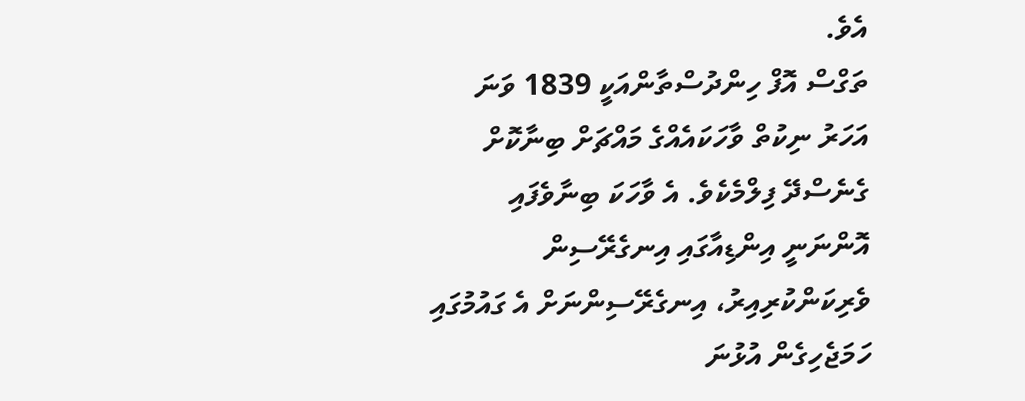އެވެ.
ތަގްސް އޮފް ހިންދުސްތާންއަކީ 1839 ވަނަ އަހަރު ނިކުތް ވާހަކައެއްގެ މައްޗަށް ބިނާކޮށް ގެނެސްދޭ ފިލްމެކެވެ. އެ ވާހަކަ ބިނާވެފައި އޮންނަނީ އިންޑިއާގައި އިނގެރޭސިން ވެރިކަންކުރިއިރު، އިނގެރޭސިންނަށް އެ ގައުމުގައި ހަމަޖެހިގެން އުޅުނަ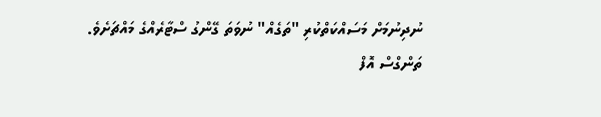ނުދިނުމަށް މަސައްކަތްކުރި "ތަގެއް" ނުވަތަ ގޭންގު ސްޓާރެއްގެ މައްޗަށެވެ.
ތަންގްސް އޮފް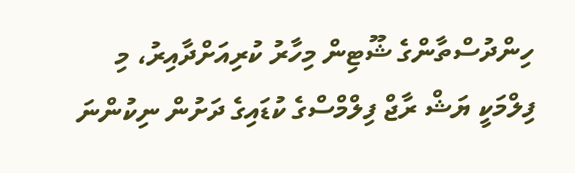ހިންދުސްތާންގެ ޝޫޓިން މިހާރު ކުރިއަށްދާއިރު، މި ފިލްމަކީ ޔަޝް ރާޖް ފިލްމްސްގެ ކުޑައިގެ ދަށުން ނިކުންނަ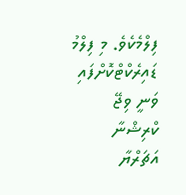ފިލްމެކެވެ. މި ފިލްމު ޑައިރެކްޓްކޮށްފައި ވަނީ ވިޖޭ ކްރިޝްނާ އަޗަރްޔާ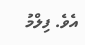އެވެ. ފިލްމު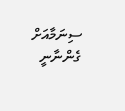ސިނަމާއަށް ގެންނާނީ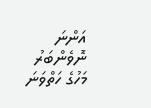އަންނަ ނޮވެންބަރު މަހުގެ ހަތްވަނަ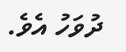ދުވަހު އެވެ.